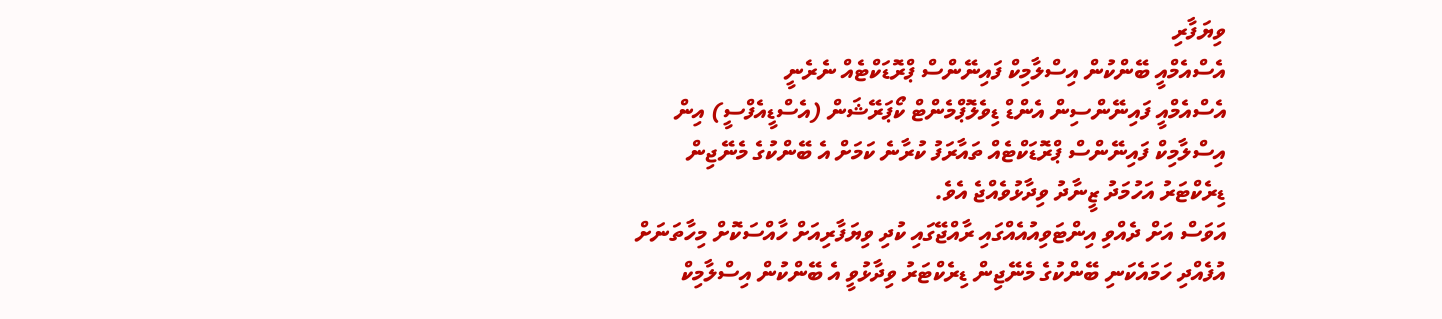ވިޔަފާރި
އެސްއެމްއީ ބޭންކުން އިސްލާމިކް ފައިނޭންސް ޕްރޮޑަކްޓެއް ނެރެނީ
އެސްއެމްއީ ފައިނޭންސިން އެންޑް ޑިވެލޮޕްމެންޓް ކޯޕަރޭޝަން (އެސްޑީއެފްސީ) އިން އިސްލާމިކް ފައިނޭންސް ޕްރޮޑަކްޓެއް ތައާރަފު ކުރާނެ ކަމަށް އެ ބޭންކުގެ މެނޭޖިން ޑިރެކްޓަރު އަހުމަދު ޒީނާދު ވިދާޅުވެއްޖެ އެވެ.
އަވަސް އަށް ދެއްވި އިންޓަވިއުއެއްގައި ރާއްޖޭގައި ކުދި ވިޔަފާރިއަށް ހާއްސަކޮށް މިހާތަނަށް އުފެއްދި ހަމައެކަނި ބޭންކުގެ މެނޭޖިން ޑިރެކްޓަރު ވިދާޅުވީ އެ ބޭންކުން އިސްލާމިކް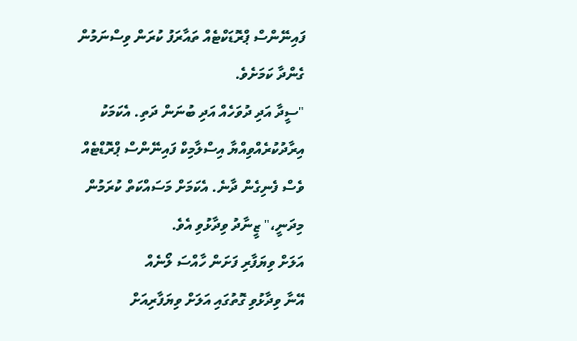ފައިނޭންސް ޕްރޮޑަކްޓެއް ތައާރަފު ކުރަން ވިސްނަމުން ގެންދާ ކަމަށެވެ.
"ސީދާ އަދި ދުވަހެއް އަދި ބުނަން ދަތި. އެކަމަކު އިރާދުކުރެއްވިއްޔާ އިސްލާމިކް ފައިނޭންސް ޕްރޮޑްޓެއް ވެސް ފެނިގެން ދާނެ. އެކަމަށް މަސައްކަތް ކުރަމުން މިދަނީ،" ޒީނާދު ވިދާޅުވި އެވެ.
އަލަށް ވިޔަފާރި ފަށަން ހާއްސަ ލޯނެއް
އޭނާ ވިދާޅުވި ގޮތުގައި އަލަށް ވިޔަފާރިއަށް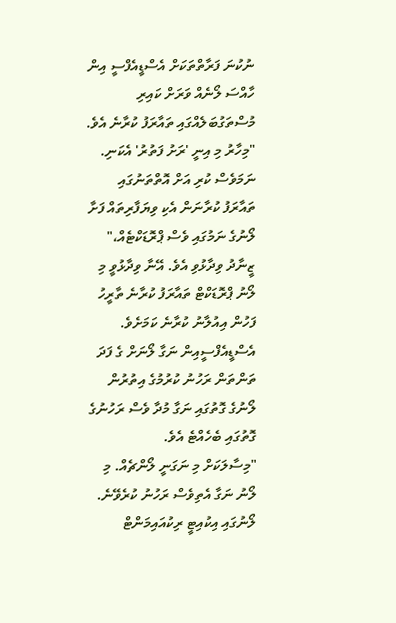ނުކުނަ ފަރާތްތަކަށް އެސްޑީއެފްސީ އިން ހާއްސަ ލޯނެއް ވަރަށް ކައިރި މުސްތަގުބަލެއްގައި ތައާރަފު ކުރާނެ އެވެ.
"މިހާރު މި އިނީ 'ރަށު ފަތުރު' އެކަނި. ނަމަވެސް ކުރި އަށް އޮތްތަނުގައި ތައާރަފު ކުރާނަން އެކި ވިޔަފާރިތައް ފަށާ ލޯނުގެ ނަމުގައި ވެސް ޕްރޮޑަކްޓެއް،" ޒީނާދު ވިދާޅުވި އެވެ. އޭނާ ވިދާޅުވީ މި ލޯނު ޕްރޮޑަކްޓް ތައާރަފު ކުރާނެ ތާރީހު ފަހުން އިއުލާނު ކުރާނެ ކަމަށެވެ.
އެސްޑީއެފްސީއިން ނަގާ ލޯނަށް ގެ ފަދަ ތަންތަން ރަހުނު ކުރުމުގެ އިތުރުން ލޯނުގެ ގޮތުގައި ނަގާ މުދާ ވެސް ރަހުނުގެ ގޮތުގައި ބެހެއްޓެ އެވެ.
"މިސާލަކަށް މި ނަގަނީ ލޯންޗެއް. މި ލޯނު ނަގާ އެތިވެސް ރަހުނު ކުރެވޭނެ. ލޯނުގައި އިކުއިޓީ ރިކުއައިމަންޓް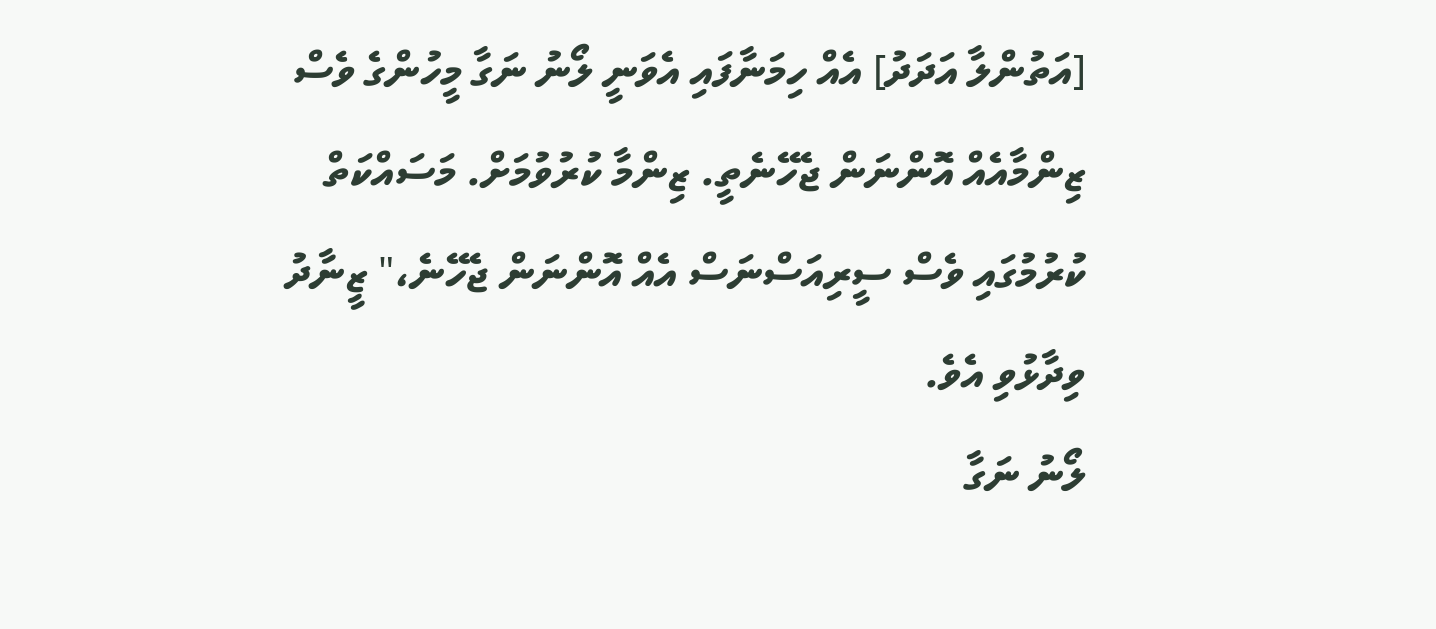[އަތުންލާ އަދަދު] އެއް ހިމަނާފައި އެވަނީ ލޯނު ނަގާ މީހުންގެ ވެސް ޒިންމާއެއް އޮންނަން ޖެހޭނެތީ. ޒިންމާ ކުރުވުމަށް. މަސައްކަތް ކުރުމުގައި ވެސް ސީރިއަސްނަސް އެއް އޮންނަން ޖެހޭނެ،" ޒީނާދު ވިދާޅުވި އެވެ.
ލޯނު ނަގާ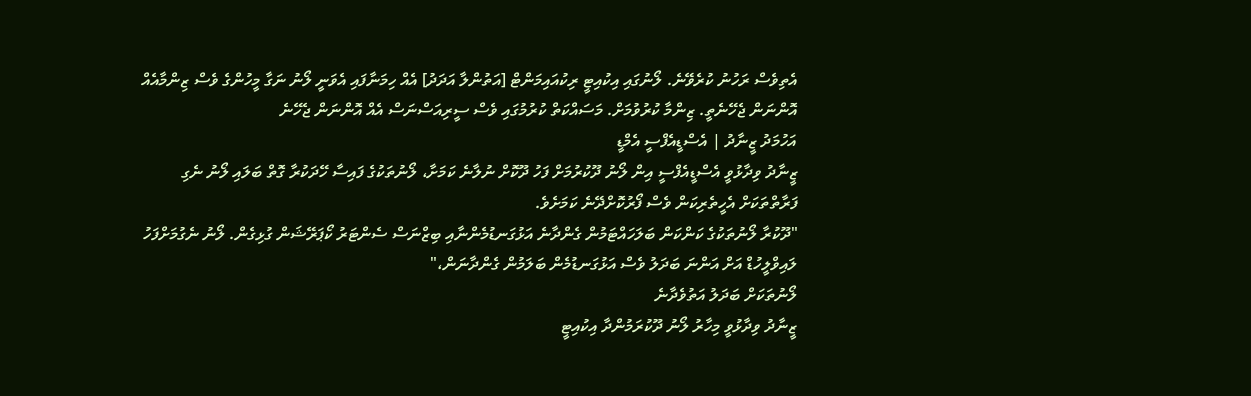އެތިވެސް ރަހުނު ކުރެވޭނެ. ލޯނުގައި އިކުއިޓީ ރިކުއައިމަންޓް [އަތުންލާ އަދަދު] އެއް ހިމަނާފައި އެވަނީ ލޯނު ނަގާ މީހުންގެ ވެސް ޒިންމާއެއް އޮންނަން ޖެހޭނެތީ. ޒިންމާ ކުރުވުމަށް. މަސައްކަތް ކުރުމުގައި ވެސް ސީރިއަސްނަސް އެއް އޮންނަން ޖެހޭނެ
އަހުމަދު ޒީނާދު | އެސްޑީއެފްސީ އެމްޑީ
ޒީނާދު ވިދާޅުވީ އެސްޑީއެފްސީ އިން ލޯނު ދޫކުރުމަށް ފަހު ދޫކޮށް ނުލާނެ ކަމަށާ، ލޯނުތަކުގެ ފައިސާ ހޭދަކުރާ ގޮތް ބަލައި ލޯނު ނެގި ފަރާތްތަކަށް އެހީތެރިކަން ވެސް ފޯރުކޮށްދޭނެ ކަމަށެވެ.
"ދޫކުރާ ލޯނުތަކުގެ ކަންކަން ބަލަހައްޓަމުން ގެންދާނެ އަޅުގަނޑުމެންނާއި ބިޒްނަސް ސެންޓަރު ކޯޕަރޭޝަން ގުޅިގެން. ލޯނު ނެގުމަށްފަހު ލައިވްލީހުޑް އަށް އަންނަ ބަދަލު ވެސް އަޅުގަނޑުމެން ބަލަމުން ގެންދާނަން،"
ލޯނުތަކަށް ބަދަލު އަތުވެދާނެ
ޒީނާދު ވިދާޅުވީ މިހާރު ލޯނު ދޫކުރަމުންދާ އިކުއިޓީ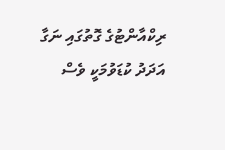ރިކްއާންޓުގެ ގޮތުގައި ނަގާ އަދަދު ކުޑަވުމަކީ ވެސް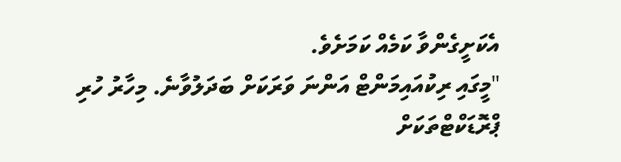އެކަށީގެންވާ ކަމެއް ކަމަށެވެ.
"މީގައި ރިކުއައިމަންޓް އަންނަ ވަރަކަށް ބަދަލުވާނެ. މިހާރު ހުރި ޕްރޮޑަކްޓްތަކަށް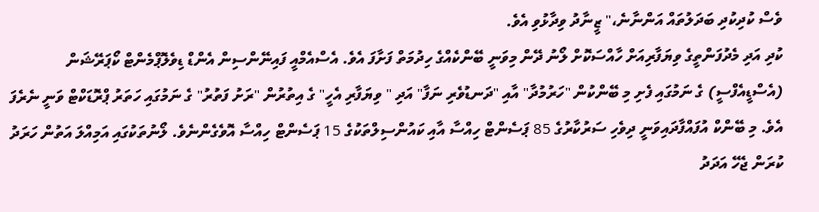ވެސް ކުދިކުދި ބަދަލުތައް އަންނާނެ،" ޒީނާދު ވިދާޅުވި އެވެ.
ކުދި އަދި މެދުފަންތީގެ ވިޔަފާރިއަށް ހާއްސަކޮށް ލޯނު ދޭން މިވަނީ ބޭންކެއްގެ ހިދުމަތް ފަށާފަ އެވެ. އެސްއެމްއީ ފައިނޭންސިން އެންޑް ޑިވެލޮޕްމެންޓް ކޯޕަރޭޝަން (އެސްޑީއެފްސީ) ގެ ނަމުގައި ފެށި މި ބޭންކުން "ހަރުމުދާ" އާއި "ދަނޑުވެރި ނަފާ" އަދި " ވިޔަފާރި އެހީ" ގެ އިތުރުން "ރަށު ފަތުރު" ގެ ނަމުގައި ހަތަރު ޕްރޮޑަކްޓް ވަނީ ނެރެފަ އެވެ. މި ބޭންކް އުފައްފާދައިވަނީ ދިވެހި ސަރުކާރުގެ 85 ޕަސެންޓް ހިއްސާ އާއި ކައުންސިލްތަކުގެ 15 ޕަސެންޓް ހިއްސާ އޮވެގެންނެވެ. ލޯނުތަކުގައި އަމިއްލަ އަތުން ހަރަދު ކުރަން ޖެހޭ އަދަދު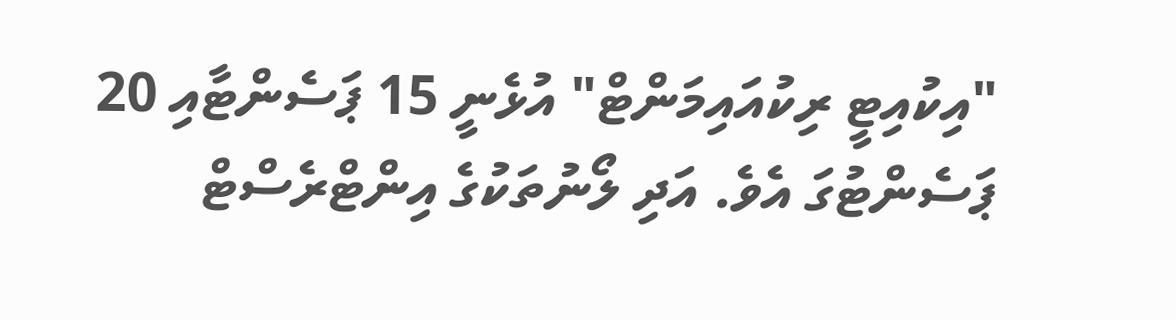"އިކުއިޓީ ރިކުއައިމަންޓް" އުޅެނީ 15 ޕަސެންޓާއި 20 ޕަސެންޓުގަ އެވެ. އަދި ލޯނުތަކުގެ އިންޓްރެސްޓް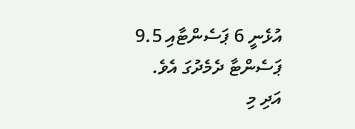އުޅެނީ 6 ޕަސެންޓާއި 9.5 ޕަސެންޓާ ދެމެދުގަ އެވެ. އަދި މި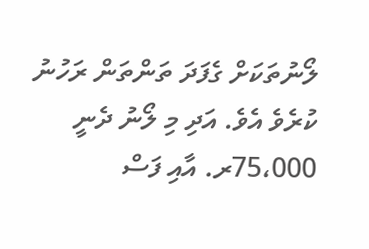ލޯނުތަކަށް ގެފަދަ ތަންތަން ރަހުނު ކުރެވެ އެވެ. އަދި މި ލޯނު ދެނީ 75،000ރ. އާއި ފަސް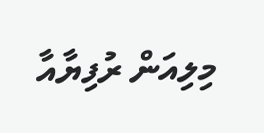މިލިއަން ރުފިޔާއާ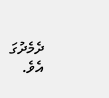ދެމެދުގަ އެވެ.